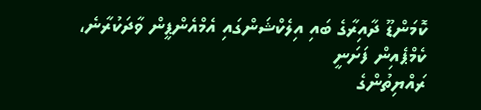ކޮމަންޑޫ ދާއިރާގެ ބައި އިލެކްޝަންގައި އެމްއެންޕީން ވާދަކުރާނެ، ކެމްޕެއިން ފަށަނީ
ރައްޔިތުންގެ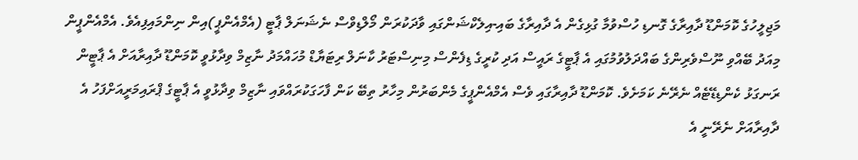މަޖިލީހުގެ ކޮމަންޑޫ ދާއިރާގެ ގޮނޑި ހުސްވުމާ ގުޅިގެން އެ ދާއިރާގެ ބައި-އިލެކްޝަންގައި ވާދަކުރަން މޯލްޑިވްސް ނެޝަނަލް ޕާޓީ (އެމްއެންޕީ)އިން ނިންމައިފިއެވެ. އެމްއެންޕީން މިއަދު ބޭއްވި ނޫސްވެރިންގެ ބައްދަލުވުމުގައި އެ ޕާޓީގެ ރައީސް އަދި ކުރީގެ ޑިފެންސް މިނިސްޓަރު ކާނަލް ރިޓަޔާޑް މުހައްމަދު ނާޒިމް ވިދާޅުވީ ކޮމަންޑޫ ދާއިރާއަށް އެ ޕާޓީން ރަނގަޅު ކެންޑިޑޭޓެއް ނެރޭނެ ކަމަށެވެ. ކޮމަންޑޫ ދާއިރާގައި ވެސް އެމްއެންޕީގެ މެންބަރުން މިހާރު ތިބޭ ކަން ފާހަގަކުރައްވައި ނާޒިމް ވިދާޅުވީ އެ ޕާޓީގެ ޕްރައިމަރީއަށްފަހު އެ ދާއިރާއަށް ނެރޭނީ އެ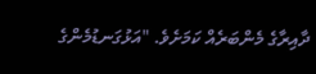ދާއިރާގެ މެންބަރެއް ކަމަށެވެ. "އަޅުގަނޑުމެންގެ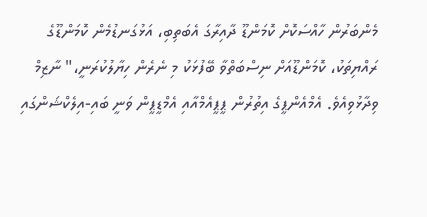މެންބަރުން ހާއްސަކޮށް ކޮމަންޑޫ ދާއިރާގަ އެބަތިބި، އަޅުގަނޑުމެން ކޮމަންޑޫގެ ރައްޔިތަކު، ކޮމަންޑޫއަށް ނިސްބަތްވާ ބޭފުޅަކު މި ނެރެން ހިޔާލުކުރަނީ،" ނާޒިމް ވިދާޅުވިއެވެ. އެމްއެންޕީގެ އިތުރުން ޕީޕީއެމްއާއި އެމްޑީޕީން ވަނީ ބައި-އިލެކްޝަންގައި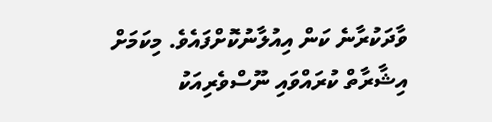ވާދަކުރާނެ ކަން އިއުލާނުކޮށްފައެވެ. މިކަމަށް އިޝާރާތް ކުރައްވައި ނޫސްވެރިއަކު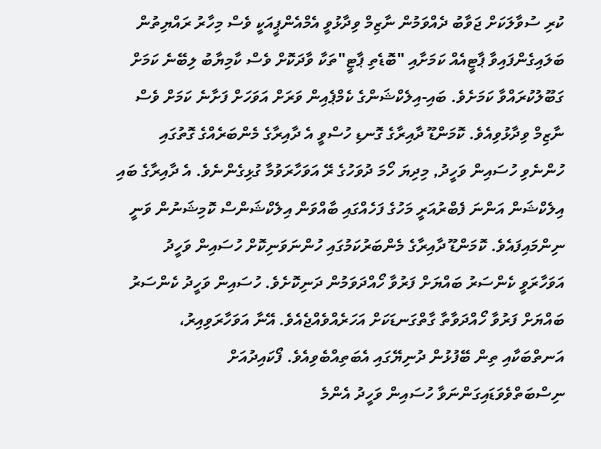ކުރި ސުވާލަކަށް ޖަވާބު ދެއްވަމުން ނާޒިމް ވިދާޅުވީ އެމްއެންޕީއަކީ ވެސް މިހާރު ރައްޔިތުން ބަލައިގެންފައިވާ ޕާޓީއެއް ކަމަށާއި "ބޮޑެތި ޕާޓީ"ތަކާ ވާދަކޮށް ވެސް ކާމިޔާބު ލިބޭނެ ކަމަށް ގަބޫލުކުރައްވާ ކަމަށެވެ. ބައި-އިލެކްޝަންގެ ކެމްޕެއިން ވަރަށް އަވަހަށް ފަށާނެ ކަމަށް ވެސް ނާޒިމް ވިދާޅުވިއެވެ. ކޮމަންޑޫ ދާއިރާގެ ގޮނޑި ހުސްވީ އެ ދާއިރާގެ މެންބަރެއްގެ ގޮތުގައި ހުންނެވި ހުސައިން ވަހީދު, މިދިޔަ ހޯމަ ދުވަހުގެ ރޭ އަވަހާރަވުމާ ގުޅިގެންނެވެ. އެ ދާއިރާގެ ބައި އިލެކްޝަން އަންނަ ފެބްރުއަރީ މަހުގެ ފަހެއްގައި ބާއްވަން އިލެކްޝަންސް ކޮމިޝަނުން ވަނީ ނިންމައިފައެވެ. ކޮމަންޑޫ ދާއިރާގެ މެންބަރުކަމުގައި ހުންނަވަނިކޮށް ހުސައިން ވަހީދު އަވަހާރަވީ ކެންސަރު ބައްޔަށް ފަރުވާ ހޯއްދަވަމުން ދަނިކޮށެވެ. ހުސައިން ވަހީދު ކެންސަރު ބައްޔަށް ފަރުވާ ހޯއްދަވާތާ ގާތްގަނޑަކަށް އަހަރެއްވެއްޖެއެވެ. އޭނާ އަވަހާރަވިއިރު، އަނތްބަކާއި ތިން ބޭފުޅުން ދުނިޔޭގައި އެބަތިއްބެވިއެވެ. ފޯކައިދުއަށް ނިސްބަތްވެވަޑައިގަންނަވާ ހުސައިން ވަހީދު އެންމެ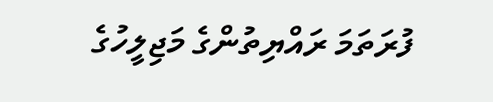ފުރަތަމަ ރައްޔިތުންގެ މަޖިލީހުގެ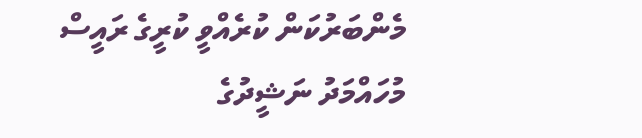މެންބަރުކަން ކުރެއްވީ ކުރީގެ ރައީސް މުހައްމަދު ނަޝީދުގެ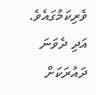ވެރިކަމުގައެވެ. އަދި ދެވަނަ ދައުރަކަށް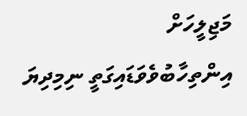މަޖިލީހަށް އިންތިހާބުވެވަޑައިގަތީ ނިމިދިޔަ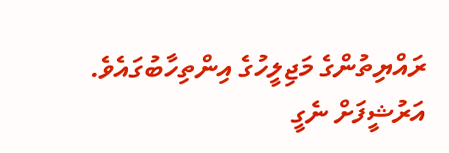ރައްޔިތުންގެ މަޖިލީހުގެ އިންތިހާބުގައެވެ.
އަރުޝީފަށް ނެގީ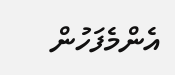އެންމެފަހުން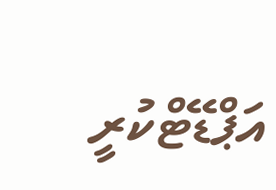އަޕްޑޭޓްކުރީ